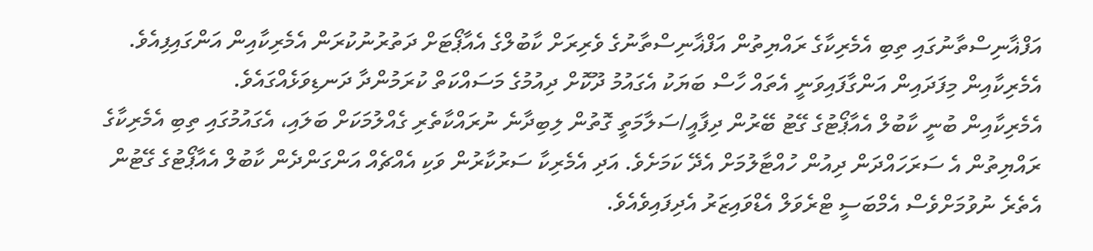އަފްޣާނިސްތާނުގައި ތިބި އެމެރިކާގެ ރައްޔިތުން އަފްޣާނިސްތާނުގެ ވެރިރަށް ކާބުލްގެ އެއާޕޯޓަށް ދަތުރުނުކުރަން އެމެރިކާއިން އަންގައިފިއެވެ.
އެމެރިކާއިން މިފަދައިން އަންގާފައިވަނީ އެތައް ހާސް ބަޔަކު އެގައުމު ދޫކޮށް ދިއުމުގެ މަސައްކަތް ކުރަމުންދާ ދަނޑިވަޅެއްގައެވެ.
އެމެރިކާއިން ބުނީ ކާބުލް އެއާޕޯޓުގެ ގޭޓު ބޭރުން ދިފާއީ/ސަލާމަތީ ގޮތުން ލިބިދާނެ ނުރައްކާތެރި ގެއްލުމަކަށް ބަލައި، އެގައުމުގައި ތިބި އެމެރިކާގެ ރައްޔިތުން އެ ސަރަހައްދަން ދިއުން ހުއްޓާލުމަށް އެދޭ ކަމަށެވެ. އަދި އެމެރިކާ ސަރުކާރުން ވަކި އެއްޗެއް އަންގަންދެން ކާބުލް އެއާޕޯޓުގެ ގޭޓުން އެތެރެ ނުވުމަށްވެސް އެމްބަސީ ޓްރެވަލް އެޑްވައިޒަރު އެދިފައިވެއެވެ.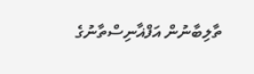ތާލިބާނުން އަފްޣާނިސްތާނުގެ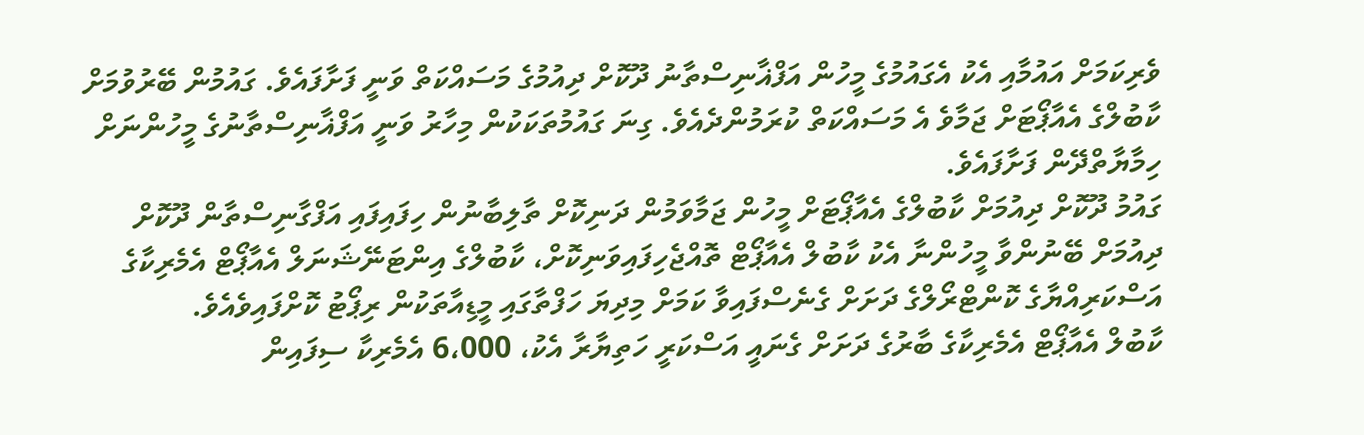ވެރިކަމަށް އައުމާއި އެކު އެގައުމުގެ މީހުން އަފްޣާނިސްތާނު ދޫކޮށް ދިއުމުގެ މަސައްކަތް ވަނީ ފަށާފައެވެ. ގައުމުން ބޭރުވުމަށް ކާބުލްގެ އެއާޕޯޓަށް ޖަމާވެ އެ މަސައްކަތް ކުރަމުންދެއެވެ. ގިނަ ގައުމުތަކަކުން މިހާރު ވަނީ އަފްޣާނިސްތާނުގެ މީހުންނަށް ހިމާޔާތްދޭން ފަށާފައެވެ.
ގައުމު ދޫކޮށް ދިއުމަށް ކާބުލްގެ އެއާޕޯޓަށް މީހުން ޖަމާވަމުން ދަނިކޮށް ތާލިބާނުން ހިފައިފައި އަފްގާނިސްތާން ދޫކޮށް ދިއުމަށް ބޭނުންވާ މީހުންނާ އެކު ކާބުލް އެއާޕޯޓް ތޮއްޖެހިފައިވަނިކޮށް، ކާބުލްގެ އިންޓަނޭޝަނަލް އެއާޕޯޓް އެމެރިކާގެ އަސްކަރިއްޔާގެ ކޮންޓްރޯލްގެ ދަށަށް ގެނެސްފައިވާ ކަމަށް މިދިޔަ ހަފްތާގައި މީޑިއާތަކުން ރިޕޯޓު ކޮށްފައިވެއެވެ.
ކާބުލް އެއާޕޯޓް އެމެރިކާގެ ބާރުގެ ދަށަށް ގެނައީ އަސްކަރީ ހަތިޔާރާ އެކު، 6،000 އެމެރިކާ ސިފައިން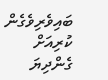ބައިވެރިވެގެން ކުރިއަށް ގެންދިޔަ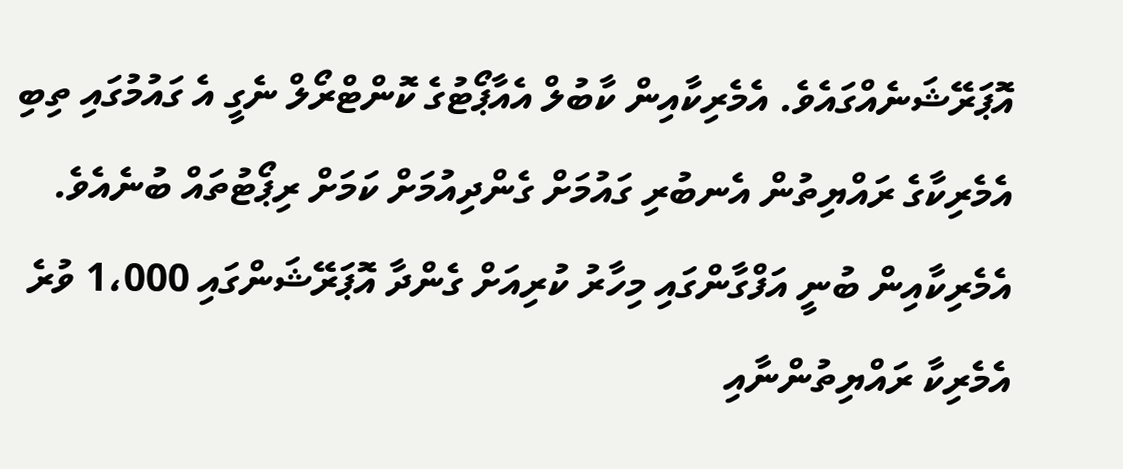އޮޕަރޭޝަނެއްގައެވެ. އެމެރިކާއިން ކާބުލް އެއާޕޯޓުގެ ކޮންޓްރޯލް ނެގީ އެ ގައުމުގައި ތިބި އެމެރިކާގެ ރައްޔިތުން އެނބުރި ގައުމަށް ގެންދިއުމަށް ކަމަށް ރިޕޯޓުތައް ބުނެއެވެ. އެމެރިކާއިން ބުނީ އަފްގާންގައި މިހާރު ކުރިއަށް ގެންދާ އޮޕަރޭޝަންގައި 1،000 ވުރެ އެމެރިކާ ރައްޔިތުންނާއި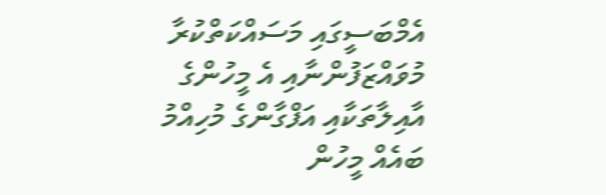އެމްބަސީގައި މަސައްކަތްކުރާ މުވައްޒަފުންނާއި އެ މީހުންގެ އާއިލާތަކާއި އަފްގާންގެ މުހިއްމު ބައެއް މީހުން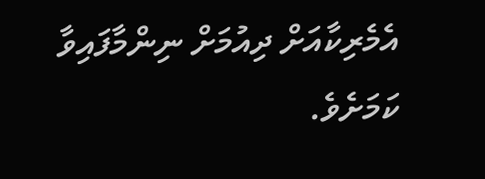އެމެރިކާއަށް ދިއުމަށް ނިންމާފައިވާ ކަމަށެވެ.